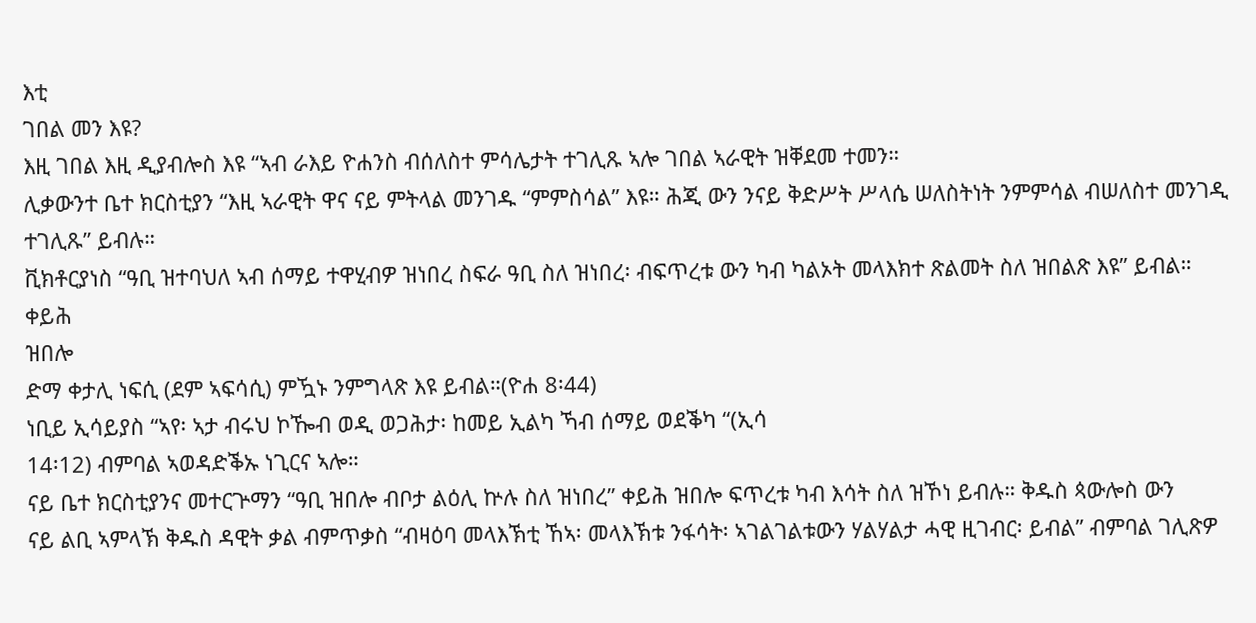እቲ
ገበል መን እዩ?
እዚ ገበል እዚ ዲያብሎስ እዩ “ኣብ ራእይ ዮሐንስ ብሰለስተ ምሳሌታት ተገሊጹ ኣሎ ገበል ኣራዊት ዝቐደመ ተመን።
ሊቃውንተ ቤተ ክርስቲያን “እዚ ኣራዊት ዋና ናይ ምትላል መንገዱ “ምምስሳል” እዩ። ሕጂ ውን ንናይ ቅድሥት ሥላሴ ሠለስትነት ንምምሳል ብሠለስተ መንገዲ ተገሊጹ” ይብሉ።
ቪክቶርያነስ “ዓቢ ዝተባህለ ኣብ ሰማይ ተዋሂብዎ ዝነበረ ስፍራ ዓቢ ስለ ዝነበረ፡ ብፍጥረቱ ውን ካብ ካልኦት መላእክተ ጽልመት ስለ ዝበልጽ እዩ” ይብል።
ቀይሕ
ዝበሎ
ድማ ቀታሊ ነፍሲ (ደም ኣፍሳሲ) ምዃኑ ንምግላጽ እዩ ይብል።(ዮሐ 8፡44)
ነቢይ ኢሳይያስ “ኣየ፡ ኣታ ብሩህ ኮዀብ ወዲ ወጋሕታ፡ ከመይ ኢልካ ኻብ ሰማይ ወደቕካ “(ኢሳ
14፡12) ብምባል ኣወዳድቕኡ ነጊርና ኣሎ።
ናይ ቤተ ክርስቲያንና መተርጕማን “ዓቢ ዝበሎ ብቦታ ልዕሊ ኵሉ ስለ ዝነበረ” ቀይሕ ዝበሎ ፍጥረቱ ካብ እሳት ስለ ዝኾነ ይብሉ። ቅዱስ ጳውሎስ ውን
ናይ ልቢ ኣምላኽ ቅዱስ ዳዊት ቃል ብምጥቃስ “ብዛዕባ መላእኽቲ ኸኣ፡ መላእኽቱ ንፋሳት፡ ኣገልገልቱውን ሃልሃልታ ሓዊ ዚገብር፡ ይብል” ብምባል ገሊጽዎ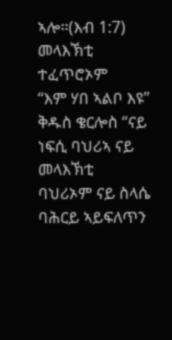ኣሎ።(እብ 1:7)
መላእኽቲ ተፈጥሮኦም
“እም ሃበ ኣልቦ እዩ” ቅዱስ ቄርሎስ “ናይ ነፍሲ ባህሪኣ ናይ መላእኽቲ
ባህሪኦም ናይ ስላሴ ባሕርይ ኣይፍለጥን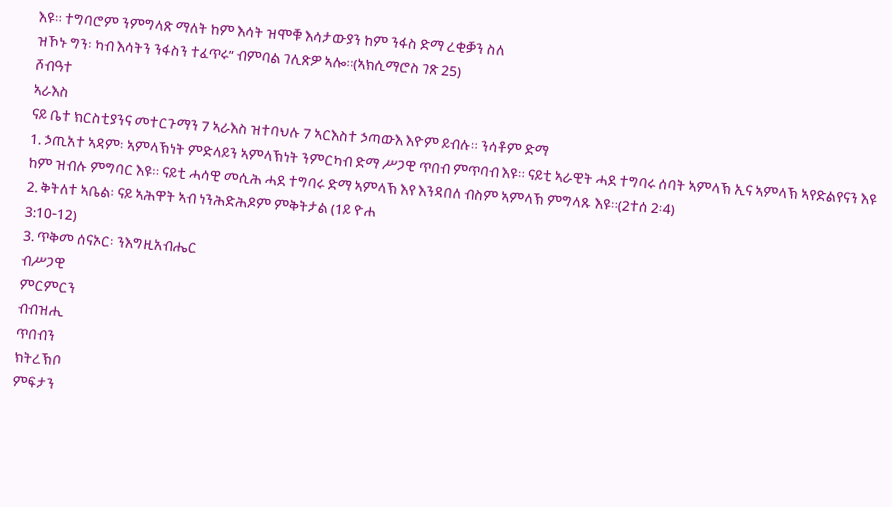እዩ። ተግባሮም ንምግላጽ ማለት ከም እሳት ዝሞቑ እሳታውያን ከም ንፋስ ድማ ረቂቓን ስለ
ዝኾኑ ግን፡ ካብ እሳትን ንፋስን ተፈጥሩ” ብምባል ገሊጽዎ ኣሎ።(ኣክሲማሮስ ገጽ 25)
ሾብዓተ
ኣራእስ
ናይ ቤተ ክርስቲያንና መተርጉማን 7 ኣራእስ ዝተባህሉ 7 ኣርእስተ ኃጣውእ እዮም ይብሉ። ንሳቶም ድማ
1. ኃጢአተ ኣዳም፡ ኣምላኽነት ምድላይን ኣምላኽነት ንምርካብ ድማ ሥጋዊ ጥበብ ምጥባብ እዩ። ናይቲ ኣራዊት ሓደ ተግባሩ ሰባት ኣምላኽ ኢና ኣምላኽ ኣየድልየናን እዩ ከም ዝብሉ ምግባር እዩ። ናይቲ ሓሳዊ መሲሕ ሓደ ተግባሩ ድማ ኣምላኽ እየ እንዳበለ ብስም ኣምላኽ ምግላጹ እዩ።(2ተሰ 2፡4)
2. ቅትለተ ኣቤል፡ ናይ ኣሕዋት ኣብ ነንሕድሕዶም ምቅትታል (1ይ ዮሐ
3:10-12)
3. ጥቅመ ሰናኦር፡ ንእግዚአብሔር
ብሥጋዊ
ምርምርን
ብብዝሒ
ጥበብን
ክትረኽቦ
ምፍታን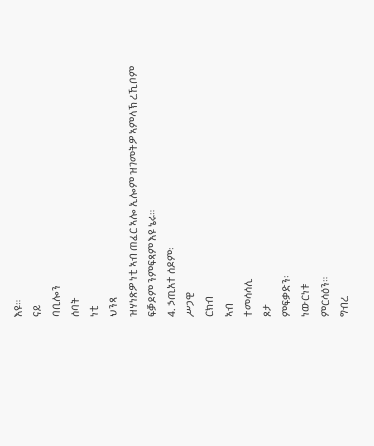እዩ።
ናይ
ባቢሎን
ሰባት
ነቲ
ህንጻ
ዝሃነጽዎ ነቲ ኣብ ጠፈር ኣሎ ኢሎም ዝገመትዎ ኣምላኽ ረኺቦም ፍቓዶም ንምፍጻም እዩ ኔሩ።
4. ኃጢአተ ሰዶም፡
ሥጋዊ
ርክብ
ኣብ
ተመሳሳሊ
ጾታ
ምፍቃድን፡
ነውርነቱ
ምርሳዕን።
ግብረ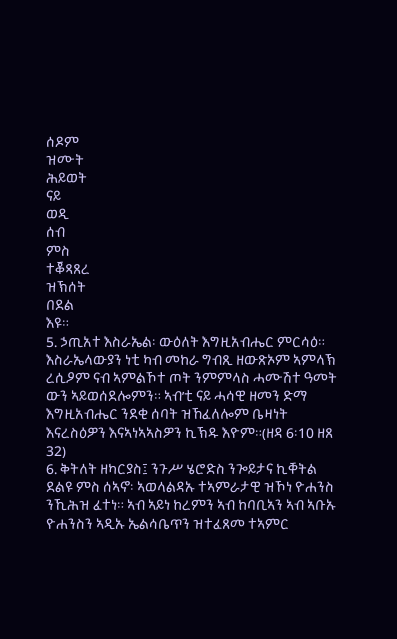ሰዶም
ዝሙት
ሕይወት
ናይ
ወዲ
ሰብ
ምስ
ተቖጻጸረ
ዝኽሰት
በደል
እዩ።
5. ኃጢአተ እስራኤል፡ ውዕለት እግዚአብሔር ምርሳዕ። እስራኤላውያን ነቲ ካብ መከራ ግብጺ ዘውጽኦም ኣምላኽ ረሲዖም ናብ ኣምልኾተ ጦት ንምምላስ ሓሙሽተ ዓመት ውን ኣይወሰደሎምን። ኣብ’ቲ ናይ ሓሳዊ ዘመን ድማ እግዚአብሔር ንደቂ ሰባት ዝኸፈለሎም ቤዛነት እናረስዕዎን እናኣነኣኣስዎን ኪኽዱ እዮም።(ዘዳ 6፡10 ዘጸ 32)
6. ቅትለት ዘካርያስ፤ ንጉሥ ሄሮድስ ንጐይታና ኪቐትል ደልዩ ምስ ሰኣኖ፡ ኣወላልዳኡ ተኣምራታዊ ዝኾነ ዮሐንስ ንኺሕዝ ፈተነ። ኣብ ኣይነ ከረምን ኣብ ከባቢኣን ኣብ ኣቡኡ ዮሐንስን ኣዲኡ ኤልሳቤጥን ዝተፈጸመ ተኣምር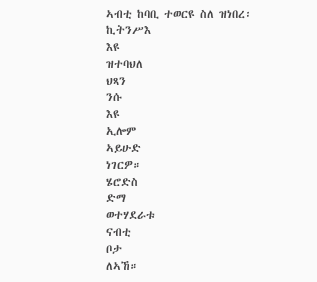ኣብቲ ከባቢ ተወርዩ ስለ ዝነበረ፡
ኪትንሥእ
እዩ
ዝተባህለ
ህጻን
ንሱ
እዩ
ኢሎም
ኣይሁድ
ነገርዎ።
ሄሮድስ
ድማ
ወተሃደራቱ
ናብቲ
ቦታ
ለኣኸ።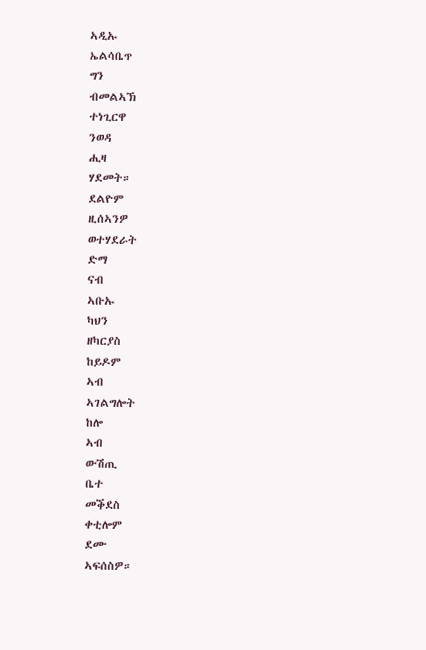ኣዲኡ
ኤልሳቤጥ
ግን
ብመልኣኽ
ተነጊርዋ
ንወዳ
ሒዛ
ሃደመት።
ደልዮም
ዚሰኣንዎ
ወተሃደራት
ድማ
ናብ
ኣቡኡ
ካህን
ዘካርያስ
ከይዶም
ኣብ
ኣገልግሎት
ከሎ
ኣብ
ውሽጢ
ቤተ
መቕደስ
ቀቲሎም
ደሙ
ኣፍሰስዎ።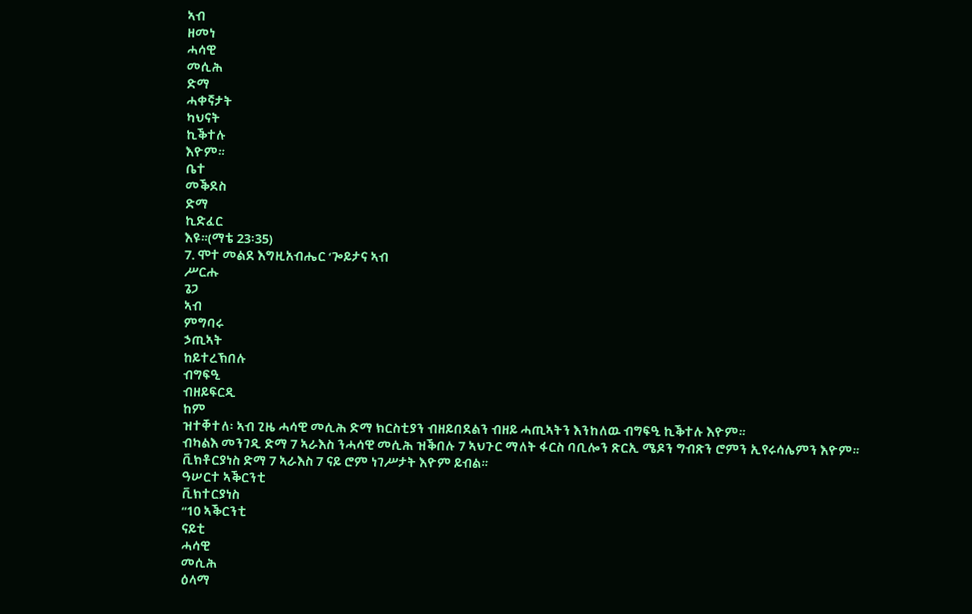ኣብ
ዘመነ
ሓሳዊ
መሲሕ
ድማ
ሓቀኛታት
ካህናት
ኪቕተሉ
እዮም።
ቤተ
መቕደስ
ድማ
ኪድፈር
እዩ።(ማቴ 23፡35)
7. ሞተ መልደ እግዚአብሔር ‘ጐይታና ኣብ
ሥርሑ
ጌጋ
ኣብ
ምግባሩ
ኃጢኣት
ከይተረኽበሉ
ብግፍዒ
ብዘይፍርዲ
ከም
ዝተቐተለ፡ ኣብ ጊዜ ሓሳዊ መሲሕ ድማ ክርስቲያን ብዘይበደልን ብዘይ ሓጢኣትን እንከለዉ ብግፍዒ ኪቕተሉ እዮም።
ብካልእ መንገዲ ድማ 7 ኣራእስ ንሓሳዊ መሲሕ ዝቕበሉ 7 ኣህጉር ማለት ፋርስ ባቢሎን ጽርኢ ሜዶን ግብጽን ሮምን ኢየሩሳሌምን እዮም።
ቪክቶርያነስ ድማ 7 ኣራእስ 7 ናይ ሮም ነገሥታት እዮም ይብል።
ዓሠርተ ኣቕርንቲ
ቪክተርያነስ
“10 ኣቕርንቲ
ናይቲ
ሓሳዊ
መሲሕ
ዕላማ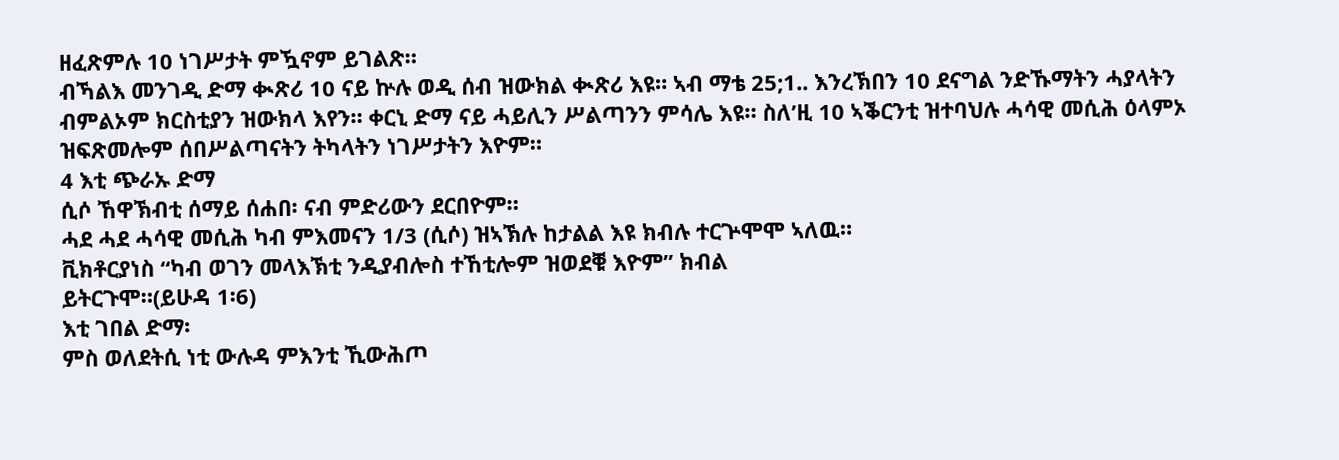ዘፈጽምሉ 10 ነገሥታት ምዃኖም ይገልጽ።
ብኻልእ መንገዲ ድማ ቊጽሪ 10 ናይ ኵሉ ወዲ ሰብ ዝውክል ቊጽሪ እዩ። ኣብ ማቴ 25;1.. እንረኽበን 10 ደናግል ንድኹማትን ሓያላትን ብምልኦም ክርስቲያን ዝውክላ እየን። ቀርኒ ድማ ናይ ሓይሊን ሥልጣንን ምሳሌ እዩ። ስለ’ዚ 10 ኣቕርንቲ ዝተባህሉ ሓሳዊ መሲሕ ዕላምኦ ዝፍጽመሎም ሰበሥልጣናትን ትካላትን ነገሥታትን እዮም።
4 እቲ ጭራኡ ድማ
ሲሶ ኸዋኽብቲ ሰማይ ሰሐበ፡ ናብ ምድሪውን ደርበዮም።
ሓደ ሓደ ሓሳዊ መሲሕ ካብ ምእመናን 1/3 (ሲሶ) ዝኣኽሉ ከታልል እዩ ክብሉ ተርጕሞሞ ኣለዉ።
ቪክቶርያነስ “ካብ ወገን መላእኽቲ ንዲያብሎስ ተኸቲሎም ዝወደቑ እዮም” ክብል
ይትርጉሞ።(ይሁዳ 1፡6)
እቲ ገበል ድማ፡
ምስ ወለደትሲ ነቲ ውሉዳ ምእንቲ ኺውሕጦ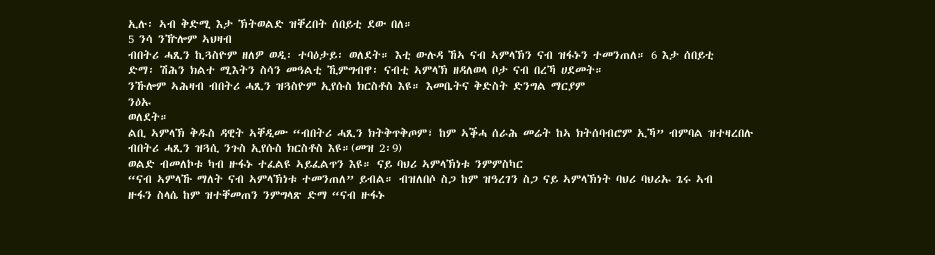ኢሉ፡ ኣብ ቅድሚ እታ ኽትወልድ ዝቐረበት ሰበይቲ ደው በለ።
5 ንሳ ንዅሎም ኣህዛብ
ብበትሪ ሓጺን ኪጓስዮም ዘለዎ ወዲ፡ ተባዕታይ፡ ወለደት። እቲ ውሉዳ ኸኣ ናብ ኣምላኽን ናብ ዝፋኑን ተመንጠለ። 6 እታ ሰበይቲ
ድማ፡ ሽሕን ክልተ ሚእትን ስሳን መዓልቲ ኺምግብዋ፡ ናብቲ ኣምላኽ ዘዳለወላ ቦታ ናብ በረኻ ሀደመት።
ንኹሎም ኣሕዛብ ብበትሪ ሓጺን ዝጓስዮም ኢየሱስ ክርስቶስ እዩ። እመቤትና ቅድስት ድንግል ማርያም
ንዕኡ
ወለደት።
ልቢ ኣምላኽ ቅዱስ ዳዊት ኣቐዲሙ “ብበትሪ ሓጺን ክትቅጥቅጦም፣ ከም ኣቕሓ ሰራሕ መሬት ከኣ ክትሰባብሮም ኢኻ” ብምባል ዝተዛረበሉ ብበትሪ ሓጺን ዝጓሲ ንጉስ ኢየሱስ ክርስቶስ እዩ።(መዝ 2፡9)
ወልድ ብመለኮቱ ካብ ዙፋኑ ተፈልዩ ኣይፈልጥን እዩ። ናይ ባህሪ ኣምላኽነቱ ንምምስካር
“ናብ ኣምላኹ ማለት ናብ ኣምላኽነቱ ተመንጠለ” ይብል። ብዝለበሶ ስጋ ከም ዝዓረገን ስጋ ናይ ኣምላኽነት ባህሪ ባህሪኡ ጌሩ ኣብ
ዙፋን ስላሴ ከም ዝተቐመጠን ንምግላጽ ድማ “ናብ ዙፋኑ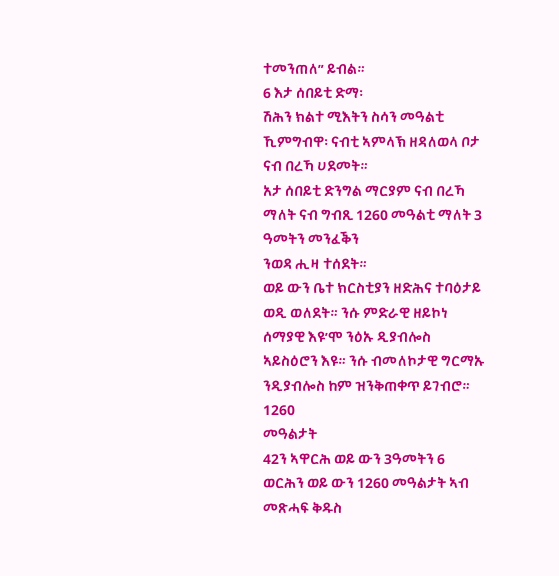ተመንጠለ” ይብል።
6 እታ ሰበይቲ ድማ፡
ሽሕን ክልተ ሚእትን ስሳን መዓልቲ ኺምግብዋ፡ ናብቲ ኣምላኽ ዘዳለወላ ቦታ ናብ በረኻ ሀደመት።
አታ ሰበይቲ ድንግል ማርያም ናብ በረኻ ማለት ናብ ግብጺ 1260 መዓልቲ ማለት 3 ዓመትን መንፈቕን
ንወዳ ሒዛ ተሰደት።
ወይ ውን ቤተ ክርስቲያን ዘድሕና ተባዕታይ ወዲ ወለደት። ንሱ ምድራዊ ዘይኮነ ሰማያዊ እዩ’ሞ ንዕኡ ዲያብሎስ ኣይስዕሮን እዩ። ንሱ ብመለኮታዊ ግርማኡ ንዲያብሎስ ከም ዝንቅጠቀጥ ይገብሮ።
1260
መዓልታት
42ን ኣዋርሕ ወይ ውን 3ዓመትን 6 ወርሕን ወይ ውን 1260 መዓልታት ኣብ መጽሓፍ ቅዱስ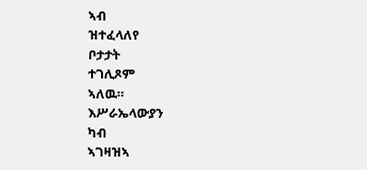ኣብ
ዝተፈላለየ
ቦታታት
ተገሊጾም
ኣለዉ።
እሥራኤላውያን
ካብ
ኣገዛዝኣ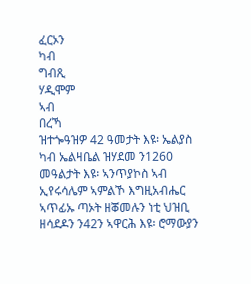ፈርኦን
ካብ
ግብጺ
ሃዲሞም
ኣብ
በረኻ
ዝተጐዓዝዎ 42 ዓመታት እዩ፡ ኤልያስ ካብ ኤልዛቤል ዝሃደመ ን1260 መዓልታት እዩ፡ ኣንጥያኮስ ኣብ ኢየሩሳሌም ኣምልኾ እግዚአብሔር ኣጥፊኡ ጣኦት ዘቖመሉን ነቲ ህዝቢ ዘሳደዶን ን42ን ኣዋርሕ እዩ፡ ሮማውያን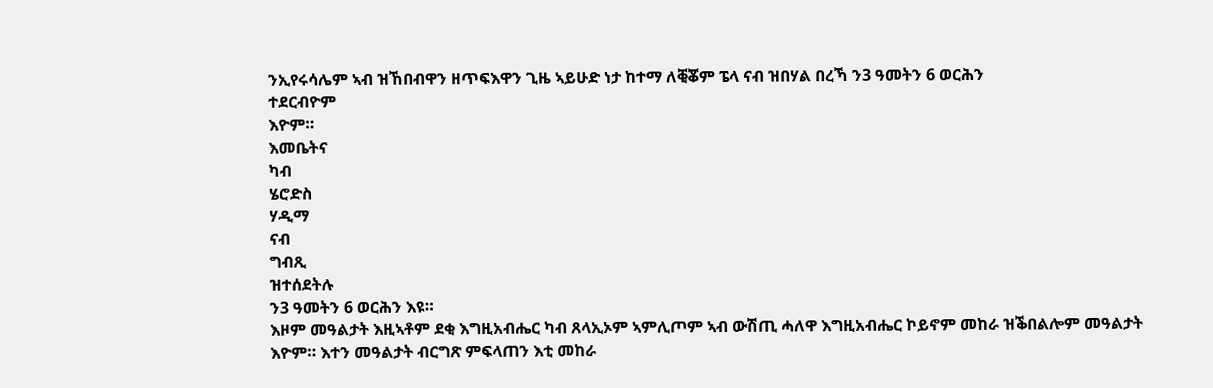ንኢየሩሳሌም ኣብ ዝኸበብዋን ዘጥፍእዋን ጊዜ ኣይሁድ ነታ ከተማ ለቒቖም ፔላ ናብ ዝበሃል በረኻ ን3 ዓመትን 6 ወርሕን
ተደርብዮም
እዮም።
እመቤትና
ካብ
ሄሮድስ
ሃዲማ
ናብ
ግብጺ
ዝተሰደትሉ
ን3 ዓመትን 6 ወርሕን እዩ።
እዞም መዓልታት እዚኣቶም ደቂ እግዚአብሔር ካብ ጸላኢኦም ኣምሊጦም ኣብ ውሽጢ ሓለዋ እግዚአብሔር ኮይኖም መከራ ዝቕበልሎም መዓልታት እዮም። እተን መዓልታት ብርግጽ ምፍላጠን እቲ መከራ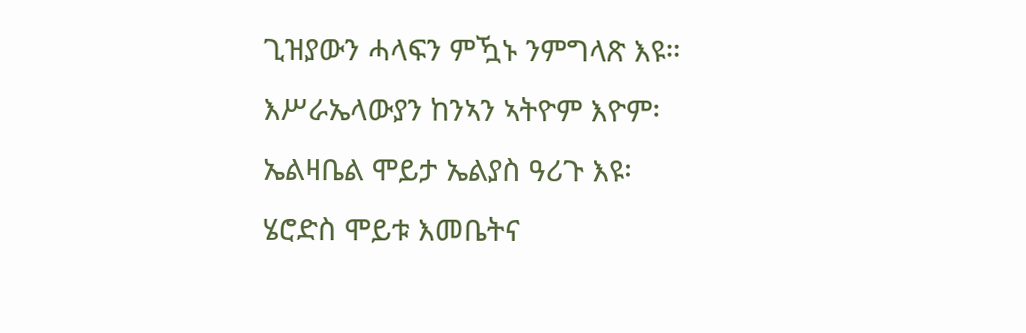ጊዝያውን ሓላፍን ምዃኑ ንምግላጽ እዩ።
እሥራኤላውያን ከንኣን ኣትዮም እዮም፡
ኤልዛቤል ሞይታ ኤልያስ ዓሪጉ እዩ፡
ሄሮድስ ሞይቱ እመቤትና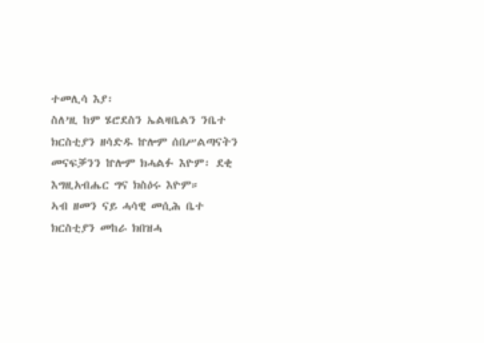ተመሊሳ እያ፡
ስለ’ዚ ከም ሄሮደስን ኤልዛቤልን ንቤተ ክርስቲያን ዘሳድዱ ኵሎም ሰበሥልጣናትን መናፍቓንን ኵሎም ክሓልፉ እዮም፡ ደቂ እግዚአብሔር ግና ክስዕሩ እዮም።
ኣብ ዘመን ናይ ሓሳዊ መሲሕ ቤተ ክርስቲያን መከራ ክበዝሓ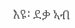እዩ፡ ደቃ ኣብ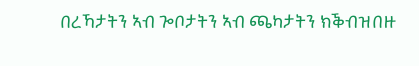በረኻታትን ኣብ ጐቦታትን ኣብ ጫካታትን ክቕብዝበዙ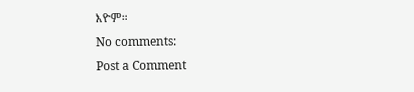እዮም።
No comments:
Post a Comment